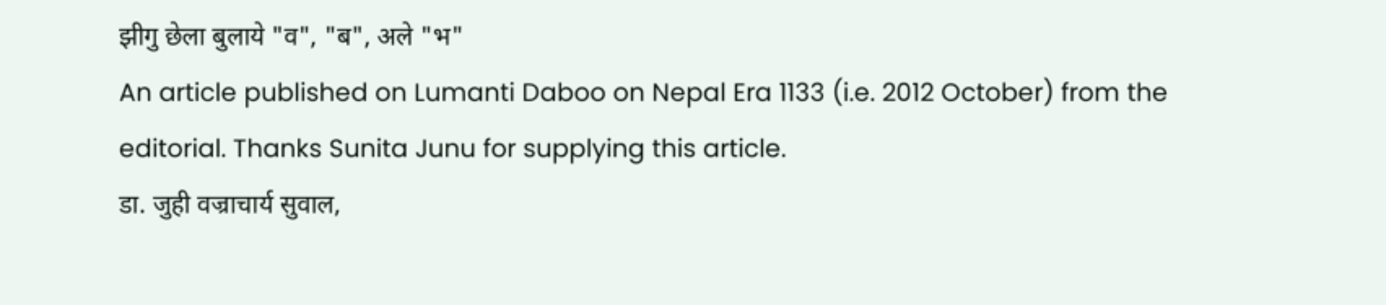झीगु छेला बुलाये "व", "ब", अले "भ"
An article published on Lumanti Daboo on Nepal Era 1133 (i.e. 2012 October) from the editorial. Thanks Sunita Junu for supplying this article.
डा. जुही वज्राचार्य सुवाल,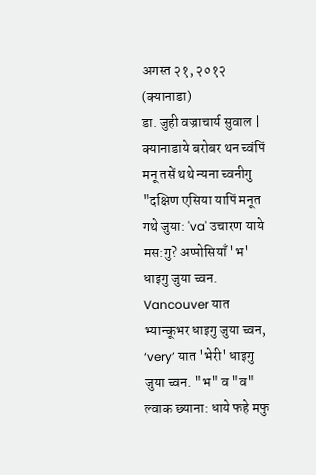अगस्त २१, २०१२ (क्यानाडा)
डा. जुही वज्राचार्य सुवाल |
क्यानाडाये बरोबर थन च्वंपिं मनू तसें थथे न्यना च्वनीगु "दक्षिण एसिया यापिं मनूत गथे जुया: 'va' उचारण याये मस:गु? अप्पोसियाँ 'भ' धाइगु जुया च्वन. Vancouver यात भ्यान्कूभर धाइगु जुया च्वन, ‘very’ यात 'भेरी' धाइगु जुया च्वन. "भ" व "व" ल्वाक छ्याना: धाये फहे मफु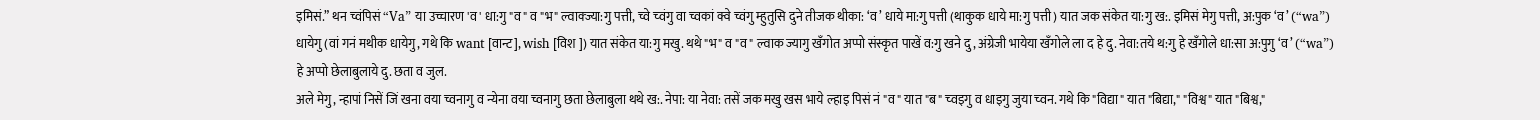इमिसं.” थन च्वंपिसं “Va” या उच्चारण 'व' धा:गु "व" व "भ" ल्वाक्ज्या:गु पत्ती, च्वे च्वंगु वा च्वकां क्वे च्वंगु म्हुतुसि दुने तीजक थीका: ‘व’ धाये मा:गु पत्ती (थाकुक धाये मा:गु पत्ती) यात जक संकेत या:गु ख:. इमिसं मेगु पत्ती, अ:पुक ‘व’ (“wa”) धायेगु (वां गनं मथीक धायेगु, गथे कि want [वान्ट], wish [विश ]) यात संकेत या:गु मखु. थथे "भ" व "व" ल्वाक ज्यागु खँगोत अप्पो संस्कृत पाखें व:गु खने दु, अंग्रेजी भायेया खँगोले ला द हे दु. नेवा:तये थ:गु हे खँगोले धा:सा अ:पुगु ‘व’ (“wa”) हे अप्पो छेलाबुलाये दु. छता व जुल.
अले मेगु, न्हापां निसें जिं खना वया च्वनागु व न्येना वया च्वनागु छता छेलाबुला थथे ख:. नेपा: या नेवा: तसें जक मखु खस भाये ल्हाइ पिसं नं "व" यात "ब" च्वइगु व धाइगु जुया च्वन. गथे कि "विद्या" यात "बिद्या," "विश्व" यात "बिश्व,"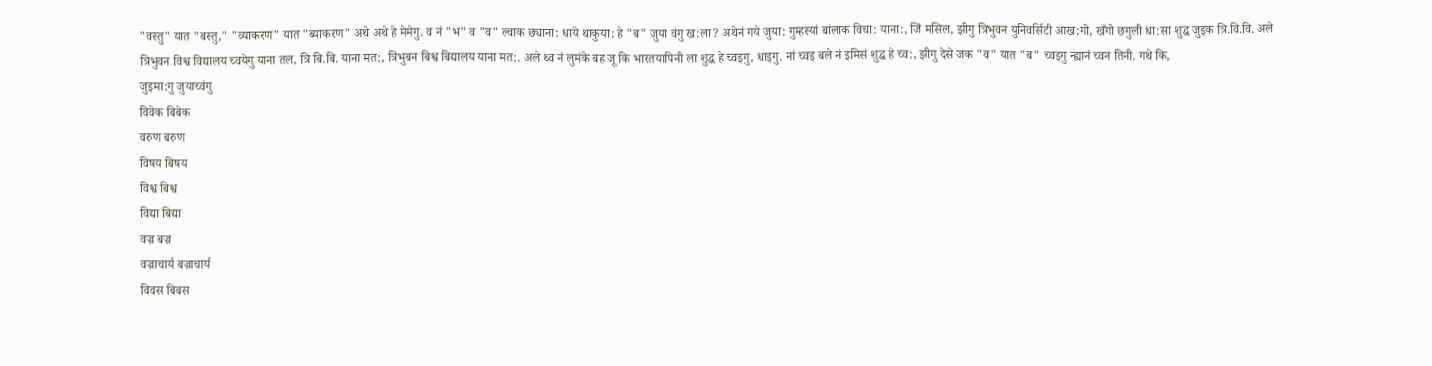"वस्तु" यात "बस्तु," "व्याकरण" यात "ब्याकरण" अथे अथे हे मेमेगु. व नं "भ" व "व" ल्वाक छ्याना: धाये थाकुया: हे "ब" जुया वंगु ख:ला? अथेनं गये जुया: गुम्हस्यां बांलाक विचा: याना:, जिं मसिल, झीगु त्रिभुवन युनिवर्सिटी आख:गो, खँगो छगुली धा:सा शुद्ध जुइक त्रि.वि.वि. अले त्रिभुवन विश्व विद्यालय च्वयेगु याना तल, त्रि बि.बि. याना मत:, त्रिभुबन बिश्व बिद्यालय याना मत:. अले थ्व नं लुमंके बह जू कि भारतयापिनी ला शुद्ध हे च्वइगु, धाइगु. नां च्वइ बले नं इमिसं शुद्ध हे च्व:, झीगु देसे जक "व" यात "ब" च्वइगु न्ह्यानं च्वन तिनी. गथे कि,
जुइमा:गु जुयाच्वंगु
विवेक बिबेक
वरुण बरुण
विषय बिषय
विश्व बिश्व
विद्या बिद्या
वज्र बज्र
वज्राचार्य बज्राचार्य
विवस बिबस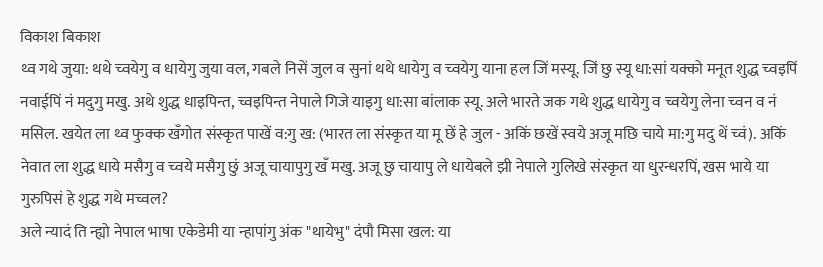विकाश बिकाश
थ्व गथे जुया: थथे च्वयेगु व धायेगु जुया वल, गबले निसें जुल व सुनां थथे धायेगु व च्वयेगु याना हल जिं मस्यू. जिं छु स्यू धा:सां यक्को मनूत शुद्ध च्वइपिं नवाईपिं नं मदुगु मखु. अथे शुद्ध धाइपिन्त, च्वइपिन्त नेपाले गिजे याइगु धा:सा बांलाक स्यू. अले भारते जक गथे शुद्ध धायेगु व च्वयेगु लेना च्वन व नं मसिल. खयेत ला थ्व फुक्क खँगोत संस्कृत पाखें व:गु ख: (भारत ला संस्कृत या मू छें हे जुल - अकिं छखें स्वये अजू मछि चाये मा:गु मदु थें च्वं). अकिं नेवात ला शुद्ध धाये मसैगु व च्वये मसैगु छुं अजू चायापुगु खँ मखु. अजू छु चायापु ले धायेबले झी नेपाले गुलिखे संस्कृत या धुरन्धरपिं, खस भाये या गुरुपिसं हे शुद्ध गथे मच्वल?
अले न्यादं ति न्ह्यो नेपाल भाषा एकेडेमी या न्हापांगु अंक "थायेभु" दंपौ मिसा खल: या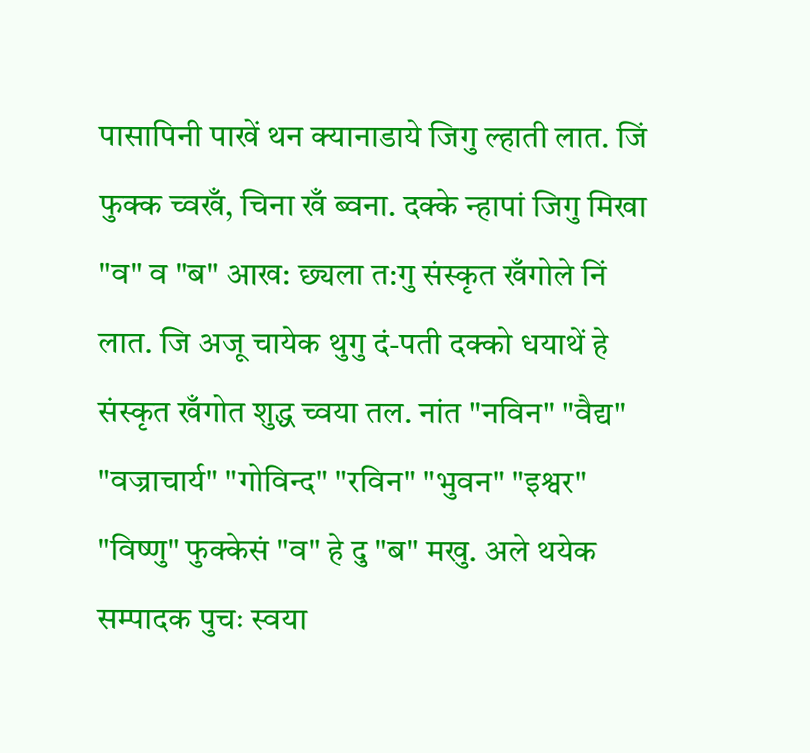पासापिनी पाखें थन क्यानाडाये जिगु ल्हाती लात. जिं फुक्क च्वखँ, चिना खँ ब्वना. दक्के न्हापां जिगु मिखा "व" व "ब" आख: छ्यला त:गु संस्कृत खँगोले निं लात. जि अजू चायेक थुगु दं-पती दक्को धयाथें हे संस्कृत खँगोत शुद्ध च्वया तल. नांत "नविन" "वैद्य" "वज्राचार्य" "गोविन्द" "रविन" "भुवन" "इश्वर" "विष्णु" फुक्केसं "व" हे दु "ब" मखु. अले थयेक सम्पादक पुचः स्वया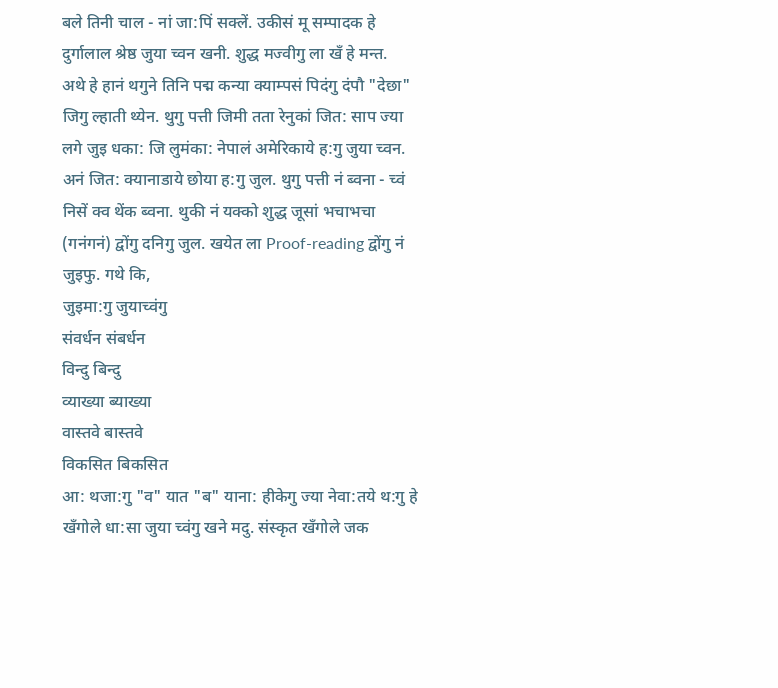बले तिनी चाल - नां जा:पिं सक्लें. उकीसं मू सम्पादक हे दुर्गालाल श्रेष्ठ जुया च्वन खनी. शुद्ध मज्वीगु ला खँ हे मन्त.
अथे हे हानं थगुने तिनि पद्म कन्या क्याम्पसं पिदंगु दंपौ "देछा" जिगु ल्हाती थ्येन. थुगु पत्ती जिमी तता रेनुकां जित: साप ज्या लगे जुइ धका: जि लुमंका: नेपालं अमेरिकाये ह:गु जुया च्वन. अनं जित: क्यानाडाये छोया ह:गु जुल. थुगु पत्ती नं ब्वना - च्वं निसें क्व थेंक ब्वना. थुकी नं यक्को शुद्ध जूसां भचाभचा (गनंगनं) द्वोंगु दनिगु जुल. खयेत ला Proof-reading द्वोंगु नं जुइफु. गथे कि,
जुइमा:गु जुयाच्वंगु
संवर्धन संबर्धन
विन्दु बिन्दु
व्याख्या ब्याख्या
वास्तवे बास्तवे
विकसित बिकसित
आ: थजा:गु "व" यात "ब" याना: हीकेगु ज्या नेवा:तये थ:गु हे खँगोले धा:सा जुया च्वंगु खने मदु. संस्कृत खँगोले जक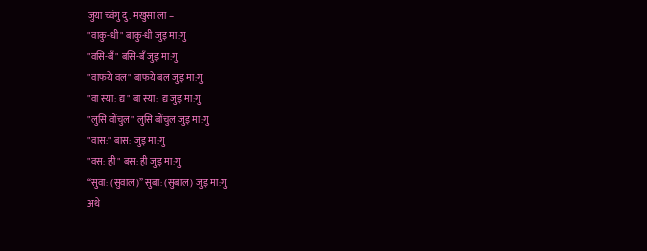जुया च्वंगु दु. मखुसा ला –
"वाकु-धी" बाकु-धी जुइ मा:गु
"वसि-बँ" बसि-बँ जुइ मा:गु
"वाफये वल" बाफये बल जुइ मा:गु
"वा स्या: द्य" बा स्या: द्य जुइ मा:गु
"लुसि वोंचुल" लुसि बोंचुल जुइ मा:गु
"वास:" बास: जुइ मा:गु
"वस: ही" बस: ही जुइ मा:गु
“सुवा: (सुवाल)” सुबा: (सुबाल) जुइ मा:गु
अथे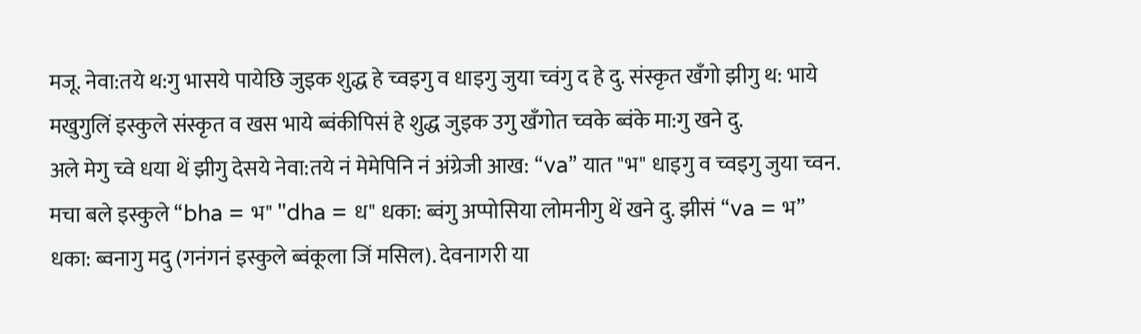मजू. नेवा:तये थ:गु भासये पायेछि जुइक शुद्ध हे च्वइगु व धाइगु जुया च्वंगु द हे दु. संस्कृत खँगो झीगु थ: भाये मखुगुलिं इस्कुले संस्कृत व खस भाये ब्वंकीपिसं हे शुद्ध जुइक उगु खँगोत च्वके ब्वंके मा:गु खने दु.
अले मेगु च्वे धया थें झीगु देसये नेवा:तये नं मेमेपिनि नं अंग्रेजी आख: “va” यात "भ" धाइगु व च्वइगु जुया च्वन. मचा बले इस्कुले “bha = भ" "dha = ध" धका: ब्वंगु अप्पोसिया लोमनीगु थें खने दु. झीसं “va = भ” धका: ब्वनागु मदु (गनंगनं इस्कुले ब्वंकूला जिं मसिल). देवनागरी या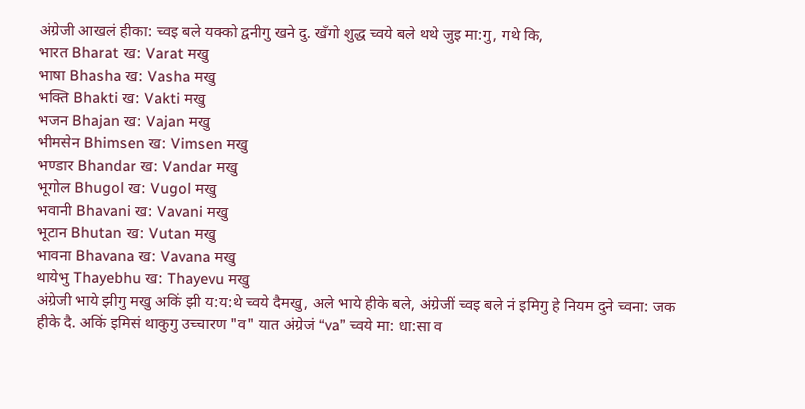अंग्रेजी आखलं हीका: च्वइ बले यक्को द्वनीगु खने दु. खँगो शुद्ध च्वये बले थथे जुइ मा:गु, गथे कि,
भारत Bharat ख: Varat मखु
भाषा Bhasha ख: Vasha मखु
भक्ति Bhakti ख: Vakti मखु
भजन Bhajan ख: Vajan मखु
भीमसेन Bhimsen ख: Vimsen मखु
भण्डार Bhandar ख: Vandar मखु
भूगोल Bhugol ख: Vugol मखु
भवानी Bhavani ख: Vavani मखु
भूटान Bhutan ख: Vutan मखु
भावना Bhavana ख: Vavana मखु
थायेभु Thayebhu ख: Thayevu मखु
अंग्रेजी भाये झीगु मखु अकिं झी य:य:थे च्वये दैमखु, अले भाये हीके बले, अंग्रेजीं च्वइ बले नं इमिगु हे नियम दुने च्वना: जक हीके दै. अकिं इमिसं थाकुगु उच्चारण "व" यात अंग्रेजं “va” च्वये मा: धा:सा व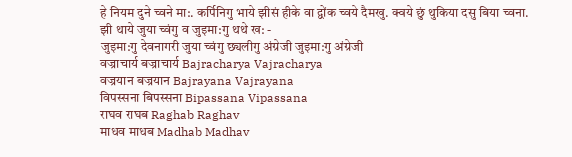हे नियम दुने च्वने मा:. कर्पिनिगु भाये झीसं हीके वा द्वोंक च्वये दैमखु. क्वये छुं थुकिया दसु बिया च्वना.
झी थाये जुया च्वंगु व जुइमा:गु थथे ख: -
जुइमा:गु देवनागरी जुया च्वंगु छ्यलीगु अंग्रेजी जुइमा:गु अंग्रेजी
वज्राचार्य बज्राचार्य Bajracharya Vajracharya
वज्रयान बज्रयान Bajrayana Vajrayana
विपस्सना बिपस्सना Bipassana Vipassana
राघव राघब Raghab Raghav
माधव माधब Madhab Madhav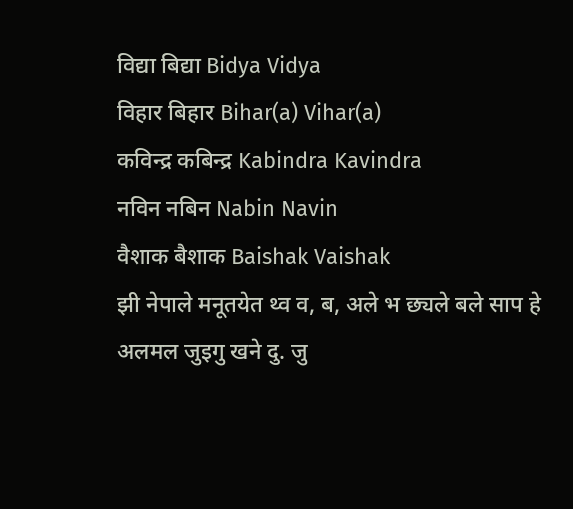विद्या बिद्या Bidya Vidya
विहार बिहार Bihar(a) Vihar(a)
कविन्द्र कबिन्द्र Kabindra Kavindra
नविन नबिन Nabin Navin
वैशाक बैशाक Baishak Vaishak
झी नेपाले मनूतयेत थ्व व, ब, अले भ छ्यले बले साप हे अलमल जुइगु खने दु. जु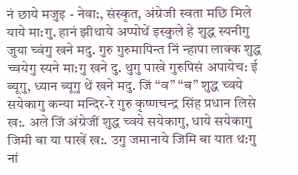नं छाये मजुइ - नेवा:, संस्कृत, अंग्रेजी स्वता मछि मिले याये मा:गु. हानं झीथाये अप्पोथें इस्कुले हे शुद्ध स्यनीगु जुया च्वंगु खने मदु. गुरु गुरुमापिन्त निं न्हापा लाक्क शुद्ध च्वयेगु स्यने मा:गु खने दु. थुगु पाखे गुरुपिसं अपायेच: ई ब्यूगु, ध्यान ब्यूगु थें खने मदु. जिं “व” “ब” शुद्ध च्वये सयेकागु कन्या मन्दिर-रे गुरु कृष्णचन्द्र सिंह प्रधान लिसे ख:. अले जिं अंग्रेजीं शुद्ध च्वये सयेकागु, धाये सयेकागु जिमी बा या पाखें ख:. उगु जमानाये जिमि बा यात थ:गु नां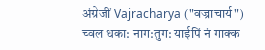अंग्रेजीं Vajracharya ("वज्राचार्य") च्वल धका: नाग:तुग: याईपिं नं गाक्क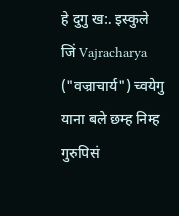हे दुगु ख:. इस्कुले जिं Vajracharya ("वज्राचार्य") च्वयेगु याना बले छम्ह निम्ह गुरुपिसं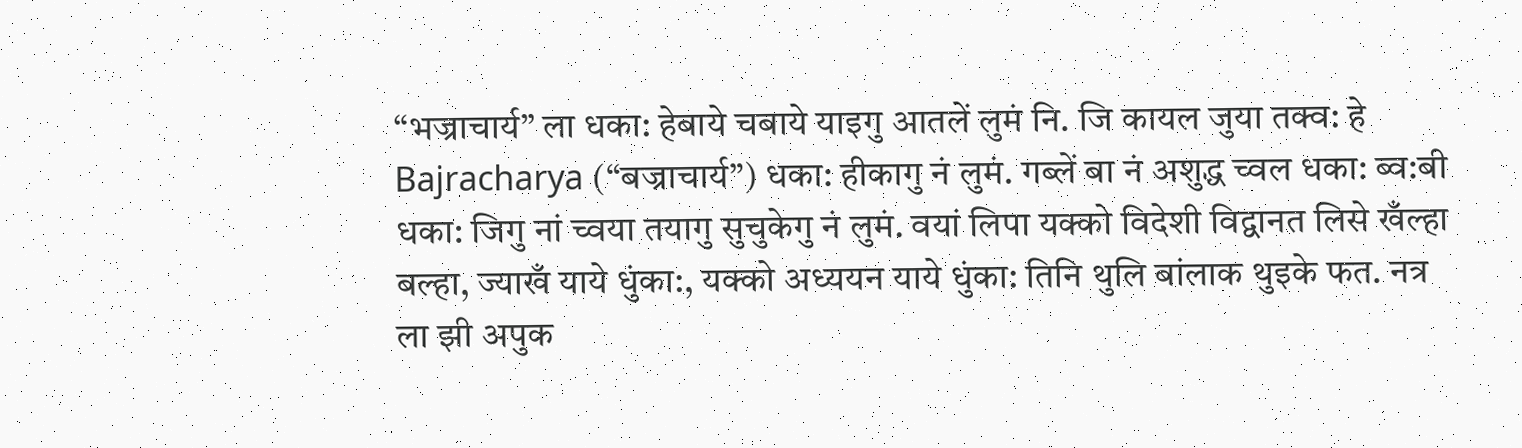“भज्राचार्य” ला धका: हेबाये चबाये याइगु आतलें लुमं नि. जि कायल जुया तक्व: हे Bajracharya (“बज्राचार्य”) धका: हीकागु नं लुमं. गब्लें बा नं अशुद्ध च्वल धका: ब्व:बी धका: जिगु नां च्वया तयागु सुचुकेगु नं लुमं. वयां लिपा यक्को विदेशी विद्वानत लिसे खँल्हा बल्हा, ज्याखँ याये धुंका:, यक्को अध्ययन याये धुंका: तिनि थुलि बांलाक थुइके फत. नत्र ला झी अपुक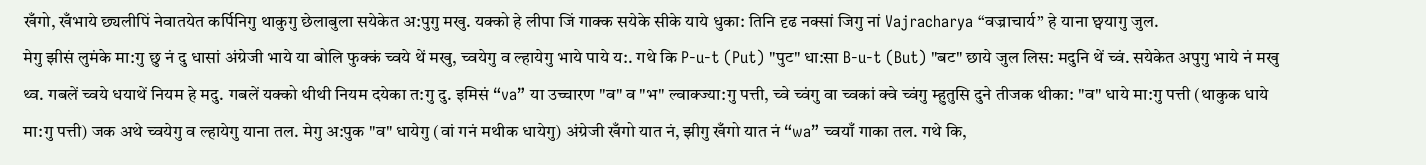खँगो, खँभाये छ्यलीपिं नेवातयेत कर्पिनिगु थाकुगु छेलाबुला सयेकेत अ:पुगु मखु. यक्को हे लीपा जिं गाक्क सयेके सीके याये धुका: तिनि दृढ नक्सां जिगु नां Vajracharya “वज्राचार्य” हे याना छ्वयागु जुल.
मेगु झीसं लुमंके मा:गु छु नं दु धासां अंग्रेजी भाये या बोलि फुक्कं च्वये थें मखु, च्वयेगु व ल्हायेगु भाये पाये य:. गथे कि P-u-t (Put) "पुट" धा:सा B-u-t (But) "बट" छाये जुल लिस: मदुनि थें च्वं. सयेकेत अपुगु भाये नं मखु थ्व. गबलें च्वये धयाथें नियम हे मदु. गबलें यक्को थीथी नियम दयेका त:गु दु. इमिसं “va” या उच्चारण "व" व "भ" ल्वाक्ज्या:गु पत्ती, च्वे च्वंगु वा च्वकां क्वे च्वंगु म्हुतुसि दुने तीजक थीका: "व" धाये मा:गु पत्ती (थाकुक धाये मा:गु पत्ती) जक अथे च्वयेगु व ल्हायेगु याना तल. मेगु अ:पुक "व" धायेगु (वां गनं मथीक धायेगु) अंग्रेजी खँगो यात नं, झीगु खँगो यात नं “wa” च्वयाँ गाका तल. गथे कि,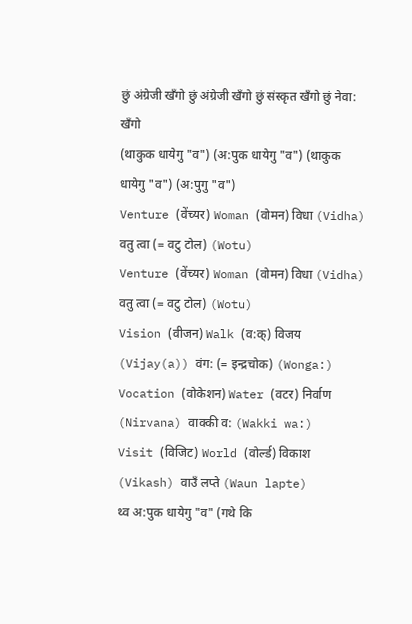छुं अंग्रेजी खँगो छुं अंग्रेजी खँगो छुं संस्कृत खँगो छुं नेवा: खँगो
(थाकुक धायेगु "व") (अ:पुक धायेगु "व") (थाकुक धायेगु "व") (अ:पुगु "व")
Venture (वेंच्यर) Woman (वोमन) विधा (Vidha) वतु त्वा (= वटु टोल) (Wotu)
Venture (वेंच्यर) Woman (वोमन) विधा (Vidha) वतु त्वा (= वटु टोल) (Wotu)
Vision (वीजन) Walk (व:क्) विजय (Vijay(a)) वंग: (= इन्द्रचोक) (Wonga:)
Vocation (वोकेशन) Water (वटर) निर्वाण (Nirvana) वाक्की व: (Wakki wa:)
Visit (विजिट) World (वोर्ल्ड) विकाश (Vikash) वाउँ लप्ते (Waun lapte)
थ्व अ:पुक धायेगु "व" (गथे कि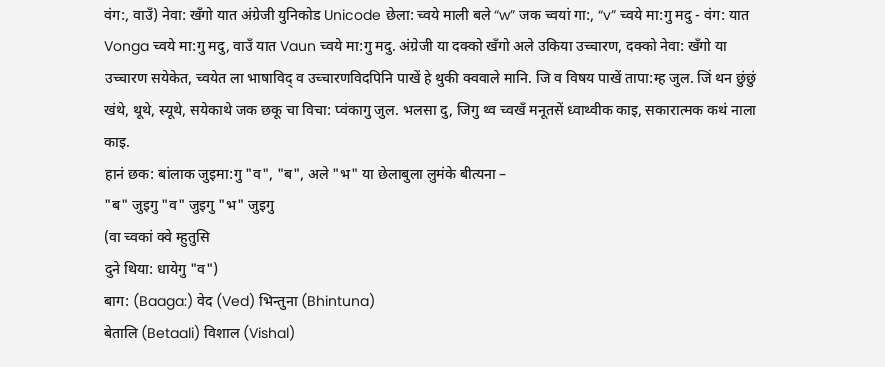वंग:, वाउँ) नेवा: खँगो यात अंग्रेजी युनिकोड Unicode छेला: च्वये माली बले “w” जक च्वयां गा:, “v” च्वये मा:गु मदु - वंग: यात Vonga च्वये मा:गु मदु, वाउँ यात Vaun च्वये मा:गु मदु. अंग्रेजी या दक्को खँगो अले उकिया उच्चारण, दक्को नेवा: खँगो या उच्चारण सयेकेत, च्वयेत ला भाषाविद् व उच्चारणविदपिनि पाखें हे थुकी क्ववाले मानि. जि व विषय पाखें तापा:म्ह जुल. जिं थन छुंछुं खंथे, थूथे, स्यूथे, सयेकाथे जक छकू चा विचा: प्वंकागु जुल. भलसा दु, जिगु थ्व च्वखँ मनूतसें ध्वाथ्वीक काइ, सकारात्मक कथं नाला काइ.
हानं छक: बांलाक जुइमा:गु "व", "ब", अले "भ" या छेलाबुला लुमंके बीत्यना –
"ब" जुइगु "व" जुइगु "भ" जुइगु
(वा च्वकां क्वे म्हुतुसि
दुने थिया: धायेगु "व")
बाग: (Baaga:) वेद (Ved) भिन्तुना (Bhintuna)
बेतालि (Betaali) विशाल (Vishal)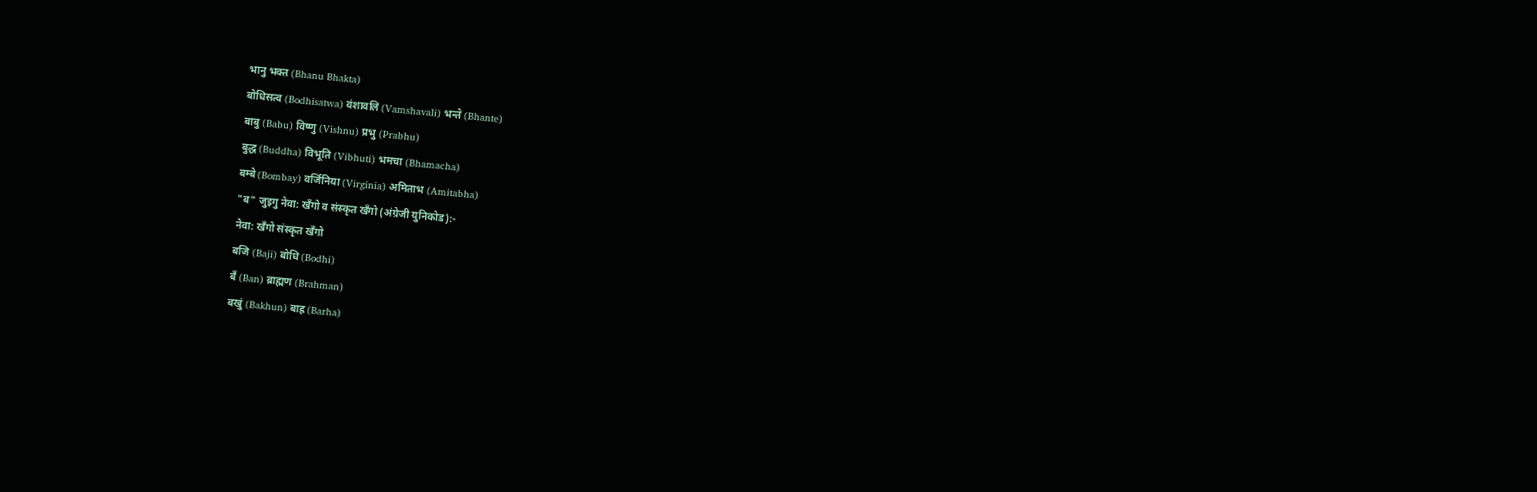भानु भक्त (Bhanu Bhakta)
बोधिसत्व (Bodhisatwa) वंशावलि (Vamshavali) भन्ते (Bhante)
बाबु (Babu) विष्णु (Vishnu) प्रभु (Prabhu)
बुद्ध (Buddha) विभूति (Vibhuti) भमचा (Bhamacha)
बम्बे (Bombay) वर्जिनिया (Virginia) अमिताभ (Amitabha)
"ब" जुइगु नेवा: खँगो व संस्कृत खँगो (अंग्रेजी युनिकोड):-
नेवा: खँगो संस्कृत खँगो
बजि (Baji) बोधि (Bodhi)
बँ (Ban) ब्राह्मण (Brahman)
बखुं (Bakhun) बाह्र (Barha)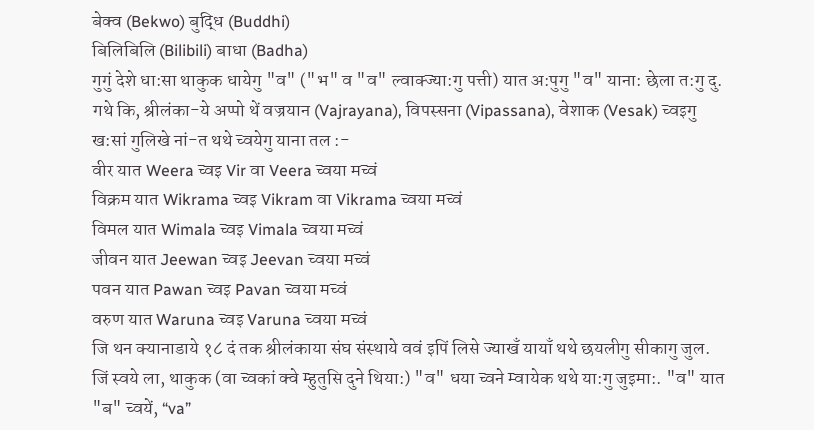बेक्व (Bekwo) बुद्धि (Buddhi)
बिलिबिलि (Bilibili) बाधा (Badha)
गुगुं देशे धा:सा थाकुक धायेगु "व" ("भ" व "व" ल्वाक्ज्या:गु पत्ती) यात अ:पुगु "व" याना: छेला त:गु दु. गथे कि, श्रीलंका-ये अप्पो थें वज्रयान (Vajrayana), विपस्सना (Vipassana), वेशाक (Vesak) च्वइगु ख:सां गुलिखे नां-त थथे च्वयेगु याना तल :-
वीर यात Weera च्वइ Vir वा Veera च्वया मच्वं
विक्रम यात Wikrama च्वइ Vikram वा Vikrama च्वया मच्वं
विमल यात Wimala च्वइ Vimala च्वया मच्वं
जीवन यात Jeewan च्वइ Jeevan च्वया मच्वं
पवन यात Pawan च्वइ Pavan च्वया मच्वं
वरुण यात Waruna च्वइ Varuna च्वया मच्वं
जि थन क्यानाडाये १८ दं तक श्रीलंकाया संघ संस्थाये ववं इपिं लिसे ज्याखँ यायाँ थथे छयलीगु सीकागु जुल. जिं स्वये ला, थाकुक (वा च्वकां क्वे म्हुतुसि दुने थिया:) "व" धया च्वने म्वायेक थथे या:गु जुइमा:. "व" यात "ब" च्वयें, “va”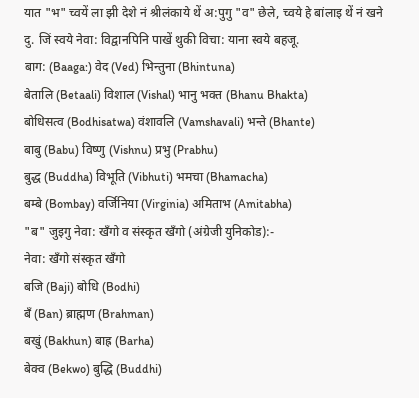यात "भ" च्वयें ला झी देशे नं श्रीलंकाये थें अ:पुगु "व" छेले, च्वये हे बांलाइ थें नं खने दु. जिं स्वये नेवा: विद्वानपिनि पाखें थुकी विचा: याना स्वये बहजू.
बाग: (Baaga:) वेद (Ved) भिन्तुना (Bhintuna)
बेतालि (Betaali) विशाल (Vishal) भानु भक्त (Bhanu Bhakta)
बोधिसत्व (Bodhisatwa) वंशावलि (Vamshavali) भन्ते (Bhante)
बाबु (Babu) विष्णु (Vishnu) प्रभु (Prabhu)
बुद्ध (Buddha) विभूति (Vibhuti) भमचा (Bhamacha)
बम्बे (Bombay) वर्जिनिया (Virginia) अमिताभ (Amitabha)
"ब" जुइगु नेवा: खँगो व संस्कृत खँगो (अंग्रेजी युनिकोड):-
नेवा: खँगो संस्कृत खँगो
बजि (Baji) बोधि (Bodhi)
बँ (Ban) ब्राह्मण (Brahman)
बखुं (Bakhun) बाह्र (Barha)
बेक्व (Bekwo) बुद्धि (Buddhi)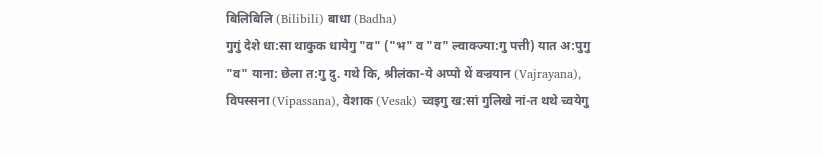बिलिबिलि (Bilibili) बाधा (Badha)
गुगुं देशे धा:सा थाकुक धायेगु "व" ("भ" व "व" ल्वाक्ज्या:गु पत्ती) यात अ:पुगु "व" याना: छेला त:गु दु. गथे कि, श्रीलंका-ये अप्पो थें वज्रयान (Vajrayana), विपस्सना (Vipassana), वेशाक (Vesak) च्वइगु ख:सां गुलिखे नां-त थथे च्वयेगु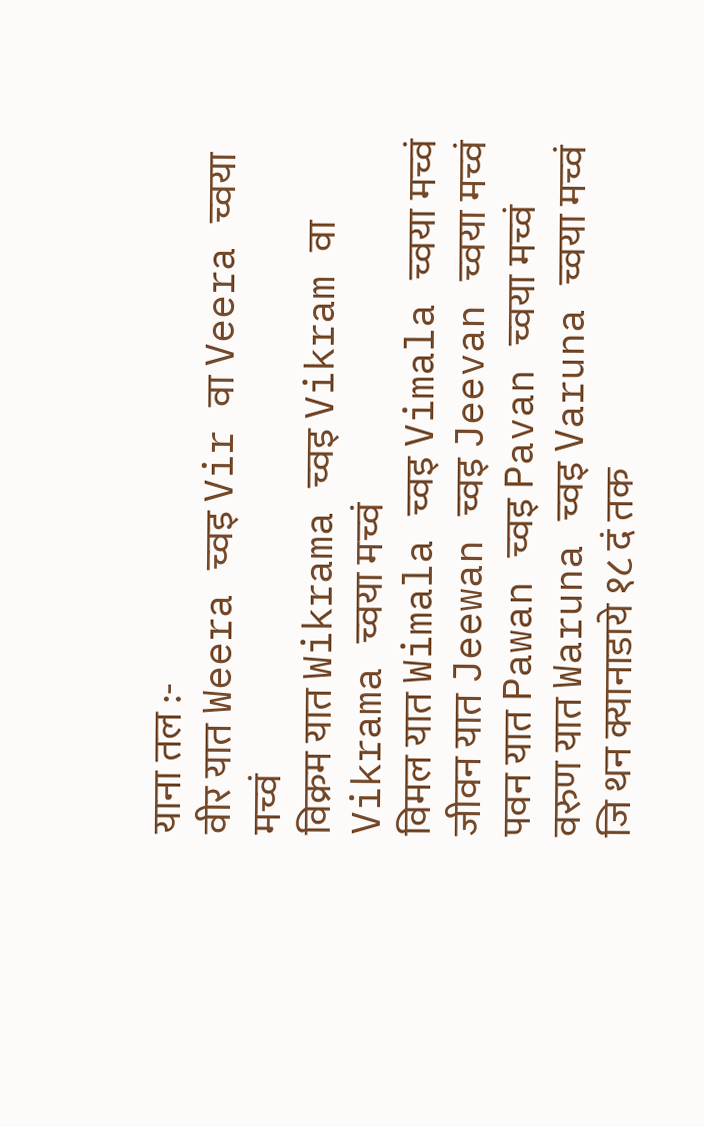याना तल :-
वीर यात Weera च्वइ Vir वा Veera च्वया मच्वं
विक्रम यात Wikrama च्वइ Vikram वा Vikrama च्वया मच्वं
विमल यात Wimala च्वइ Vimala च्वया मच्वं
जीवन यात Jeewan च्वइ Jeevan च्वया मच्वं
पवन यात Pawan च्वइ Pavan च्वया मच्वं
वरुण यात Waruna च्वइ Varuna च्वया मच्वं
जि थन क्यानाडाये १८ दं तक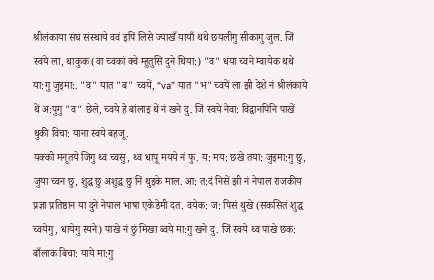श्रीलंकाया संघ संस्थाये ववं इपिं लिसे ज्याखँ यायाँ थथे छयलीगु सीकागु जुल. जिं स्वये ला, थाकुक (वा च्वकां क्वे म्हुतुसि दुने थिया:) "व" धया च्वने म्वायेक थथे या:गु जुइमा:. "व" यात "ब" च्वयें, “va” यात "भ" च्वयें ला झी देशे नं श्रीलंकाये थें अ:पुगु "व" छेले, च्वये हे बांलाइ थें नं खने दु. जिं स्वये नेवा: विद्वानपिनि पाखें थुकी विचा: याना स्वये बहजू.
यक्को मनूतये जिगु थ्व च्वसु, थ्व धापू मयये नं फु. य: मय: छखे तया: जुइमा:गु छु, जुया च्वन छु, शुद्ध छु अशुद्ध छु निं थुइके माल. आ: त:दं निसें झी नं नेपाल राजकीय प्रज्ञा प्रतिष्ठान या दुने नेपाल भाषा एकेडेमी दत. वयेक: ज: पिसं थुखे (सकसितं शुद्ध च्वयेगु, धायेगु स्यने) पाखे नं छुं मिखा ब्वये मा:गु खने दु. जिं स्वये थ्व पाखे छक: बाँलाक बिचा: याये मा:गु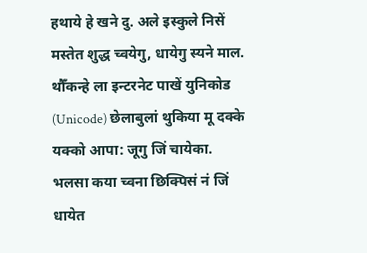हथाये हे खने दु. अले इस्कुले निसें मस्तेत शुद्ध च्वयेगु, धायेगु स्यने माल. थौँकन्हे ला इन्टरनेट पाखें युनिकोड (Unicode) छेलाबुलां थुकिया मू दक्के यक्को आपा: जूगु जिं चायेका. भलसा कया च्वना छिक्पिसं नं जिं धायेत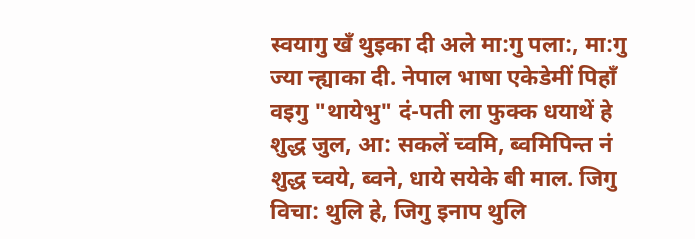स्वयागु खँ थुइका दी अले मा:गु पला:, मा:गु ज्या न्ह्याका दी. नेपाल भाषा एकेडेमीं पिहाँ वइगु "थायेभु" दं-पती ला फुक्क धयाथें हे शुद्ध जुल, आ: सकलें च्वमि, ब्वमिपिन्त नं शुद्ध च्वये, ब्वने, धाये सयेके बी माल. जिगु विचा: थुलि हे, जिगु इनाप थुलि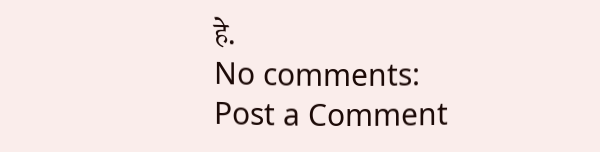हे.
No comments:
Post a Comment